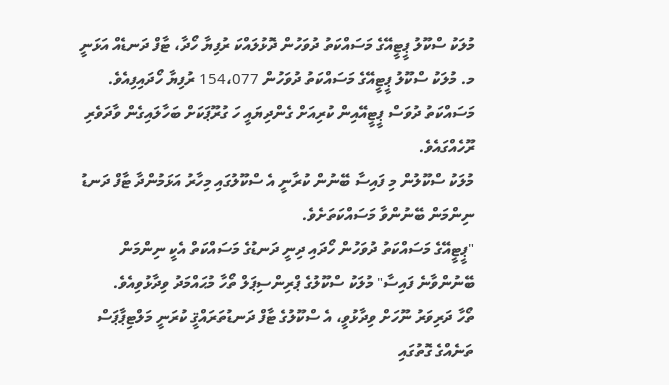މުލަކު ސްކޫލު ޕީޓީއޭގެ މަސައްކަތު ދުވަހުން ދޮޅުލައްކަ ރުފިޔާ ހޯދާ، ޓާފް ދަނޑެއް އަޅަނީ
މ. މުލަކު ސްކޫލު ޕީޓީއޭގެ މަސައްކަތު ދުވަހުން 154،077 ރުފިޔާ ހޯދައިފިއެވެ.
މަސައްކަތު ދުވަސް ޕީޓީއޭއިން ކުރިއަށް ގެންދިޔައީ ހަ ގުރޫޕަކަށް ބަހާލައިގެން ވާދަވެރި ރޫހެއްގައެވެ.
މުލަކު ސްކޫލުން މި ފައިސާ ބޭނުން ކުރާނީ އެ ސްކޫލުގައި މިހާރު އަޅަމުންދާ ޓާފް ދަނޑު ނިންމަން ބޭނުންވާ މަސައްކަތަށެވެ.
"ޕީޓީއޭގެ މަސައްކަތު ދުވަހުން ހޯދައި ދިނީ ދަނޑުގެ މަސައްކަތް އެކީ ނިންމަން ބޭނުންވާނެ ފައިސާ" މުލަކު ސްކޫލުގެ ޕްރިންސިޕަލް ތޯހާ މުޙައްމަދު ވިދާޅުވިއެވެ.
ތޯހާ ދަރިވަރު ނޫހަށް ވިދާޅުވީ، އެ ސްކޫލުގެ ޓާފް ދަނޑުތަރައްޤީ ކުރަނީ މަލްޓިޕާޕަސް ތަނެއްގެ ގޮތުގައި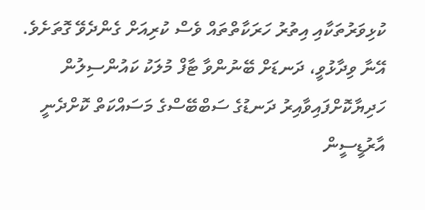ކުޅިވަރުތަކާއި އިތުރު ހަރަކާތްތައް ވެސް ކުރިއަށް ގެންދެވޭ ގޮތަށެވެ.
އޭނާ ވިދާޅުވީ، ދަނޑަށް ބޭނުންވާ ޓާފް މުލަކު ކައުންސިލުން ހަދިޔާކޮށްފައިވާއިރު ދަނޑުގެ ސަބްބޭސްގެ މަސައްކަތް ކޮށްދެނީ އާރުޑީސީން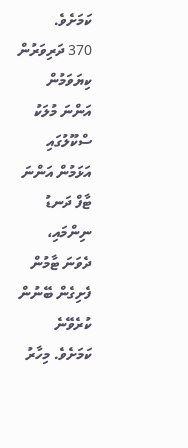ކަމަށެވެ.
370 ދަރިވަރުން ކިޔަވަމުން އަންނަ މުލަކު ސްކޫލުގައި އަޅަމުން އަންނަ ޓާފް ދަނޑު ނިންމައި، ދެވަނަ ޓާމުން ފެށިގެން ބޭނުން ކުރެވޭނެ ކަމަށެވެ. މިހާރު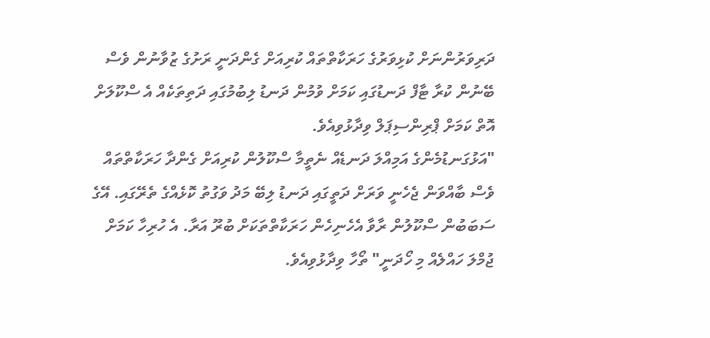ދަރިވަރުންނަށް ކުޅިވަރުގެ ހަރަކާތްތައް ކުރިއަށް ގެންދަނީ ރަށުގެ ޒުވާނުން ވެސް ބޭނުން ކުރާ ޓާފް ދަނޑުގައި ކަމަށް ވުމުން ދަނޑު ލިބުމުގައި ދަތިތަކެއް އެ ސްކޫލަށް އޮތް ކަމަށް ޕްރިންސިޕަލް ވިދާޅުވިއެވެ.
"އަޅުގަނޑުމެންގެ އަމިއްލަ ދަނޑެއް ނެތީމާ ސްކޫލުން ކުރިއަށް ގެންދާ ހަރަކާތްތައް ވެސް ބާއްވަން ޖެހެނީ ވަރަށް ދަތީގައި ދަނޑު ލިބޭ މަދު ވަގުތު ކޮޅެއްގެ ތެރޭގައި. އޭގެ ސަބަބުން ސްކޫލުން ރާވާ އެހެނިހެން ހަރަކާތްތަކަށް ބުރޫ އަރާ. އެ ހުރިހާ ކަމަށް ޖުމްލަ ހައްލެއް މި ހޯދަނީ" ތޯހާ ވިދާޅުވިއެވެ.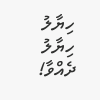ހިޔާލު
ހިޔާލު ދެއްވާ!